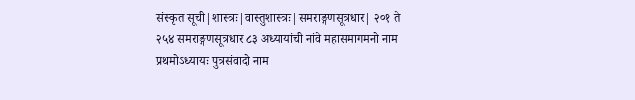संस्कृत सूची|शास्त्रः|वास्तुशास्त्रः|समराङ्गणसूत्रधार| २०१ ते २५४ समराङ्गणसूत्रधार ८३ अध्यायांची नांवे महासमागमनो नाम प्रथमोऽध्यायः पुत्रसंवादो नाम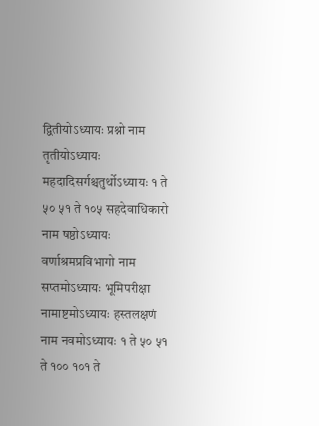द्वितीयोऽध्यायः प्रश्नो नाम तृतीयोऽध्यायः महदादिसर्गश्चतुर्थोऽध्यायः १ ते ५० ५१ ते १०५ सहदेवाधिकारो नाम षष्ठोऽध्यायः वर्णाश्रमप्रविभागो नाम सप्तमोऽध्यायः भूमिपरीक्षा नामाष्टमोऽध्यायः हस्तलक्षणं नाम नवमोऽध्यायः १ ते ५० ५१ ते १०० १०१ ते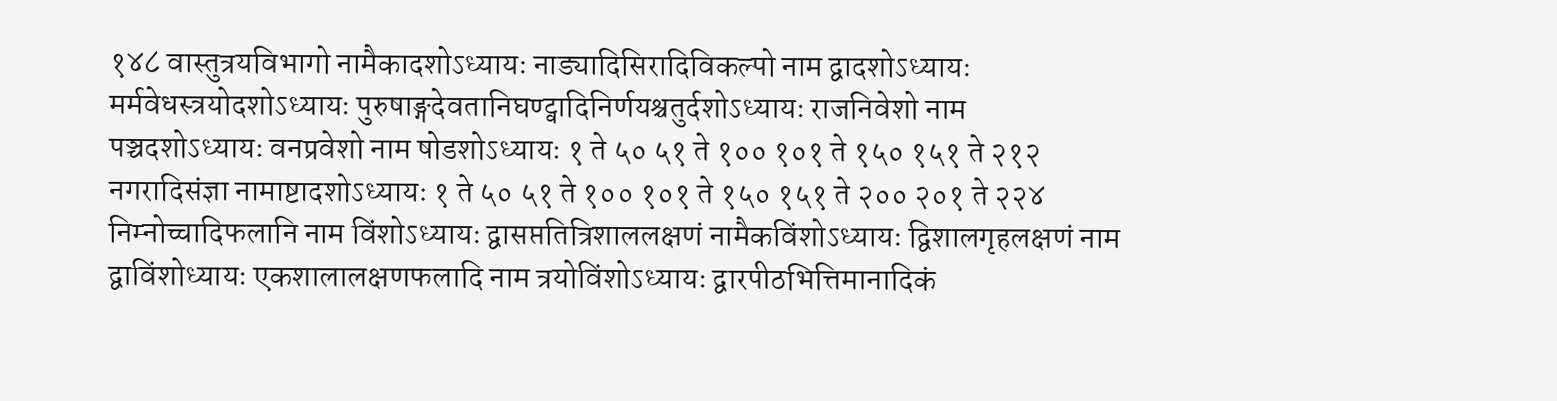१४८ वास्तुत्रयविभागो नामैकादशोऽध्यायः नाड्यादिसिरादिविकल्पो नाम द्वादशोऽध्यायः मर्मवेधस्त्रयोदशोऽध्यायः पुरुषाङ्गदेवतानिघण्ट्वादिनिर्णयश्चतुर्दशोऽध्यायः राजनिवेशो नाम पञ्चदशोऽध्यायः वनप्रवेशो नाम षोडशोऽध्यायः १ ते ५० ५१ ते १०० १०१ ते १५० १५१ ते २१२ नगरादिसंज्ञा नामाष्टादशोऽध्यायः १ ते ५० ५१ ते १०० १०१ ते १५० १५१ ते २०० २०१ ते २२४ निम्नोच्चादिफलानि नाम विंशोऽध्यायः द्वासप्ततित्रिशाललक्षणं नामैकविंशोऽध्यायः द्विशालगृहलक्षणं नाम द्वाविंशोध्यायः एकशालालक्षणफलादि नाम त्रयोविंशोऽध्यायः द्वारपीठभित्तिमानादिकं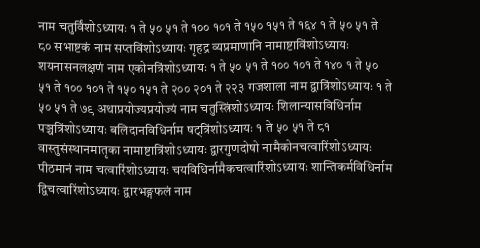नाम चतुर्विंशोऽध्यायः १ ते ५० ५१ ते १०० १०१ ते १५० १५१ ते १६४ १ ते ५० ५१ ते ८० सभाष्टकं नाम सप्तविंशोऽध्यायः गृहद्र व्यप्रमाणानि नामाष्टाविंशोऽध्यायः शयनासनलक्षणं नाम एकोनत्रिंशोऽध्यायः १ ते ५० ५१ ते १०० १०१ ते १४० १ ते ५० ५१ ते १०० १०१ ते १५० १५१ ते २०० २०१ ते २२३ गजशाला नाम द्वात्रिंशोऽध्यायः १ ते ५० ५१ ते ७९ अथाप्रयोज्यप्रयोज्यं नाम चतुस्त्रिंशोऽध्यायः शिलान्यासविधिर्नाम पञ्चत्रिंशोऽध्यायः बलिदानविधिर्नाम षट्त्रिंशोऽध्यायः १ ते ५० ५१ ते ८१ वास्तुसंस्थानमातृका नामाष्टात्रिंशोऽध्यायः द्वारगुणदोषो नामैकोनचत्वारिंशोऽध्यायः पीठमानं नाम चत्वारिंशोऽध्यायः चयविधिर्नामैकचत्वारिंशोऽध्यायः शान्तिकर्मविधिर्नाम द्विचत्वारिंशोऽध्यायः द्वारभङ्गफलं नाम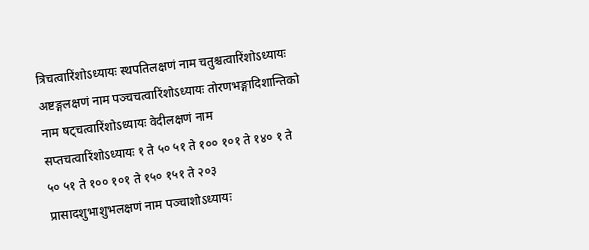त्रिचत्वारिंशोऽध्यायः स्थपतिलक्षणं नाम चतुश्चत्वारिंशोऽध्यायः अष्टङ्गलक्षणं नाम पञ्चचत्वारिंशोऽध्यायः तोरणभङ्गादिशान्तिको नाम षट्चत्वारिंशोऽध्यायः वेदीलक्षणं नाम सप्तचत्वारिंशोऽध्यायः १ ते ५० ५१ ते १०० १०१ ते १४० १ ते ५० ५१ ते १०० १०१ ते १५० १५१ ते २०३ प्रासादशुभाशुभलक्षणं नाम पञ्चाशोऽध्यायः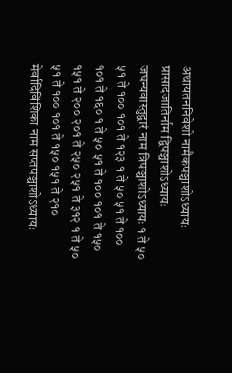अथायतननिवेशो नामैकपञ्चाशोऽध्यायः प्रासादजातिर्नाम द्विपञ्चाशोऽध्यायः जघन्यवास्तुद्वारं नाम त्रिपञ्चाशोऽध्यायः १ ते ५० ५१ ते १०० १०१ ते १२३ १ ते ५० ५१ ते १०० १०१ ते १६० १ ते ५० ५१ ते १०० १०१ ते १५० १५१ ते २०० २०१ ते २५० २५१ ते ३१२ १ ते ५० ५१ ते १०० १०१ ते १५० १५१ ते २१० मेर्वादिविंशिका नाम सप्तपञ्चाशोऽध्यायः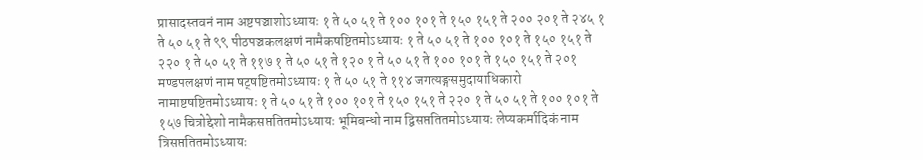प्रासादस्तवनं नाम अष्टपञ्चाशोऽध्यायः १ ते ५० ५१ ते १०० १०१ ते १५० १५१ ते २०० २०१ ते २४५ १ ते ५० ५१ ते ९९ पीठपञ्चकलक्षणं नामैकषष्टितमोऽध्यायः १ ते ५० ५१ ते १०० १०१ ते १५० १५१ ते २२० १ ते ५० ५१ ते ११७ १ ते ५० ५१ ते १२० १ ते ५० ५१ ते १०० १०१ ते १५० १५१ ते २०१ मण्डपलक्षणं नाम षट्षष्टितमोऽध्यायः १ ते ५० ५१ ते ११४ जगत्यङ्गसमुदायाधिकारो नामाष्टषष्टितमोऽध्यायः १ ते ५० ५१ ते १०० १०१ ते १५० १५१ ते २२० १ ते ५० ५१ ते १०० १०१ ते १५७ चित्रोद्देशो नामैकसप्ततितमोऽध्यायः भूमिबन्धो नाम द्विसप्ततितमोऽध्यायः लेप्यकर्मादिकं नाम त्रिसप्ततितमोऽध्यायः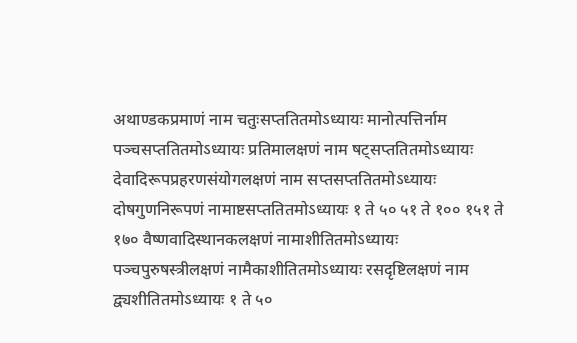अथाण्डकप्रमाणं नाम चतुःसप्ततितमोऽध्यायः मानोत्पत्तिर्नाम पञ्चसप्ततितमोऽध्यायः प्रतिमालक्षणं नाम षट्सप्ततितमोऽध्यायः देवादिरूपप्रहरणसंयोगलक्षणं नाम सप्तसप्ततितमोऽध्यायः दोषगुणनिरूपणं नामाष्टसप्ततितमोऽध्यायः १ ते ५० ५१ ते १०० १५१ ते १७० वैष्णवादिस्थानकलक्षणं नामाशीतितमोऽध्यायः पञ्चपुरुषस्त्रीलक्षणं नामैकाशीतितमोऽध्यायः रसदृष्टिलक्षणं नाम द्व्यशीतितमोऽध्यायः १ ते ५०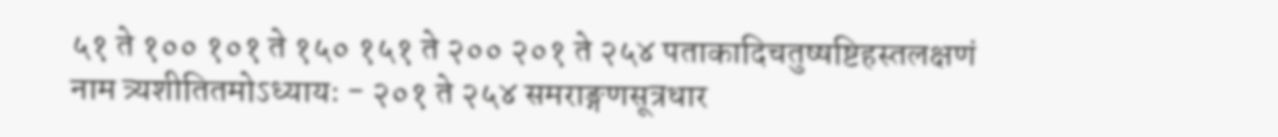५१ ते १०० १०१ ते १५० १५१ ते २०० २०१ ते २५४ पताकादिचतुष्षष्टिहस्तलक्षणं नाम त्र्यशीतितमोऽध्यायः - २०१ ते २५४ समराङ्गणसूत्रधार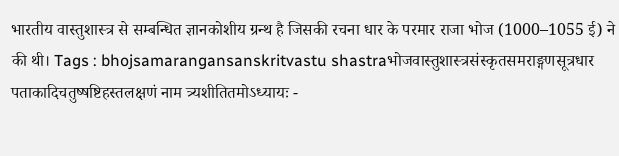भारतीय वास्तुशास्त्र से सम्बन्धित ज्ञानकोशीय ग्रन्थ है जिसकी रचना धार के परमार राजा भोज (1000–1055 ई) ने की थी। Tags : bhojsamarangansanskritvastu shastraभोजवास्तुशास्त्रसंस्कृतसमराङ्गणसूत्रधार पताकादिचतुष्षष्टिहस्तलक्षणं नाम त्र्यशीतितमोऽध्यायः -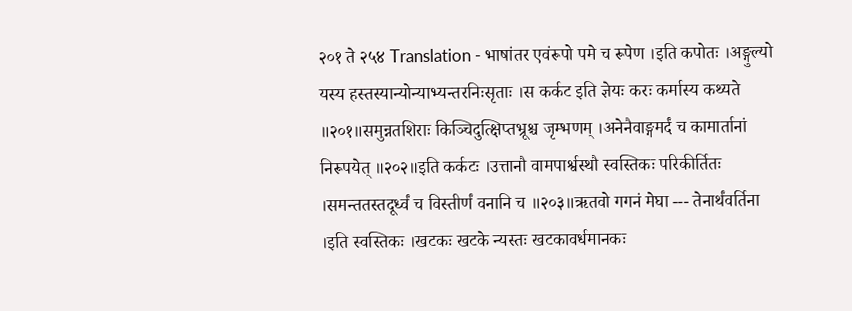२०१ ते २५४ Translation - भाषांतर एवंरूपो पमे च रूपेण ।इति कपोतः ।अङ्गुल्यो यस्य हस्तस्यान्योन्याभ्यन्तरनिःसृताः ।स कर्कट इति ज्ञेयः करः कर्मास्य कथ्यते ॥२०१॥समुन्नतशिराः किञ्चिदुत्क्षिप्तभ्रूश्च जृम्भणम् ।अनेनैवाङ्गमर्दं च कामार्तानां निरूपयेत् ॥२०२॥इति कर्कटः ।उत्तानौ वामपार्श्वस्थौ स्वस्तिकः परिकीर्तितः ।समन्ततस्तदूर्ध्वं च विस्तीर्णं वनानि च ॥२०३॥ऋतवो गगनं मेघा --- तेनार्थंवर्तिना ।इति स्वस्तिकः ।खटकः खटके न्यस्तः खटकावर्धमानकः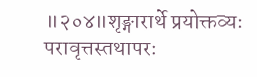॥२०४॥शृङ्गारार्थे प्रयोक्तव्यः परावृत्तस्तथापरः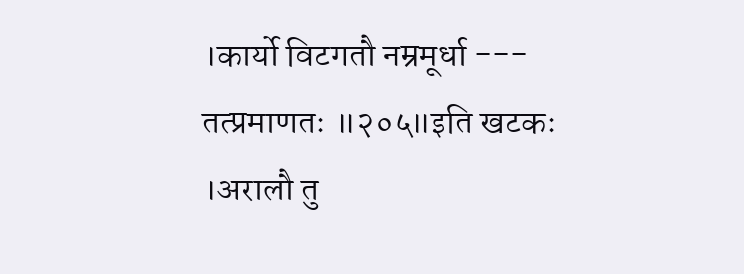।कार्यो विटगतौ नम्रमूर्धा --- तत्प्रमाणतः ॥२०५॥इति खटकः ।अरालौ तु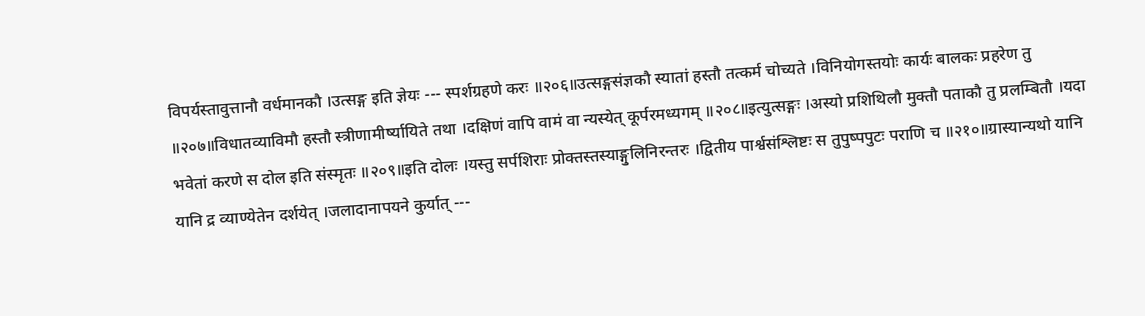विपर्यस्तावुत्तानौ वर्धमानकौ ।उत्सङ्ग इति ज्ञेयः --- स्पर्शग्रहणे करः ॥२०६॥उत्सङ्गसंज्ञकौ स्यातां हस्तौ तत्कर्म चोच्यते ।विनियोगस्तयोः कार्यः बालकः प्रहरेण तु ॥२०७॥विधातव्याविमौ हस्तौ स्त्रीणामीर्ष्यायिते तथा ।दक्षिणं वापि वामं वा न्यस्येत् कूर्परमध्यगम् ॥२०८॥इत्युत्सङ्गः ।अस्यो प्रशिथिलौ मुक्तौ पताकौ तु प्रलम्बितौ ।यदा भवेतां करणे स दोल इति संस्मृतः ॥२०९॥इति दोलः ।यस्तु सर्पशिराः प्रोक्तस्तस्याङ्गुलिनिरन्तरः ।द्वितीय पार्श्वसंश्लिष्टः स तुपुष्पपुटः पराणि च ॥२१०॥ग्रास्यान्यथो यानि यानि द्र व्याण्येतेन दर्शयेत् ।जलादानापयने कुर्यात् ---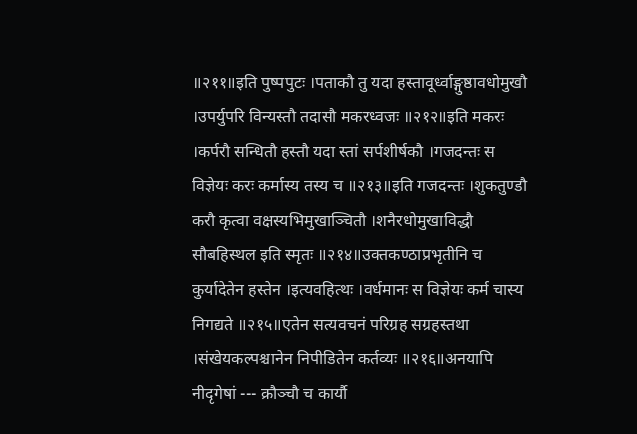॥२११॥इति पुष्पपुटः ।पताकौ तु यदा हस्तावूर्ध्वाङ्गुष्ठावधोमुखौ ।उपर्युपरि विन्यस्तौ तदासौ मकरध्वजः ॥२१२॥इति मकरः ।कर्परौ सन्धितौ हस्तौ यदा स्तां सर्पशीर्षकौ ।गजदन्तः स विज्ञेयः करः कर्मास्य तस्य च ॥२१३॥इति गजदन्तः ।शुकतुण्डौ करौ कृत्वा वक्षस्यभिमुखाञ्चितौ ।शनैरधोमुखाविद्धौ सौबहिस्थल इति स्मृतः ॥२१४॥उक्तकण्ठाप्रभृतीनि च कुर्यादेतेन हस्तेन ।इत्यवहित्थः ।वर्धमानः स विज्ञेयः कर्म चास्य निगद्यते ॥२१५॥एतेन सत्यवचनं परिग्रह सग्रहस्तथा ।संखेयकल्पश्चानेन निपीडितेन कर्तव्यः ॥२१६॥अनयापि नीदृगेषां --- क्रौञ्चौ च कार्यौ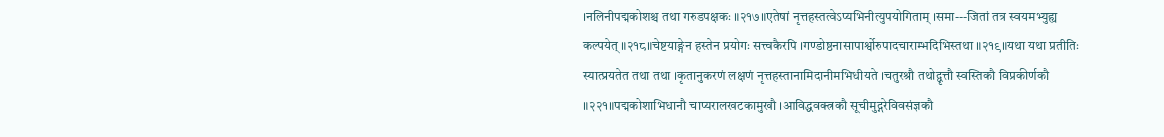।नलिनीपद्मकोशश्च तथा गरुडपक्षकः ॥२१७॥एतेषां नृत्तहस्तत्वेऽप्यभिनीत्युपयोगिताम् ।समा---जितां तत्र स्वयमभ्युह्य कल्पयेत् ॥२१८॥चेष्टयाङ्गेन हस्तेन प्रयोगः सत्त्वकैरपि ।गण्डोष्ठनासापार्श्वोरुपादचाराम्भदिभिस्तथा ॥२१९॥यथा यथा प्रतीतिः स्यात्प्रयतेत तथा तथा ।कृतानुकरणं लक्षणं नृत्तहस्तानामिदानीमभिधीयते ।चतुरश्रौ तथोद्वृत्तौ स्वस्तिकौ विप्रकीर्णकौ ॥२२१॥पद्मकोशाभिधानौ चाप्यरालखटकामुखौ ।आविद्धवक्त्रकौ सूचीमुद्गरेविवसंज्ञकौ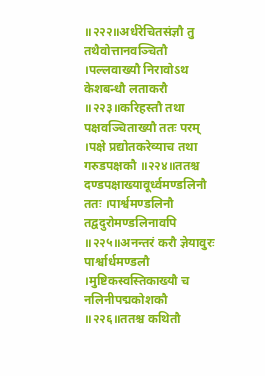॥२२२॥अर्धरेचितसंज्ञौ तु तथैवोत्तानवञ्चितौ ।पल्लवाख्यौ निरावोऽथ केशबन्धौ लताकरौ ॥२२३॥करिहस्तौ तथा पक्षवञ्चिताख्यौ ततः परम् ।पक्षे प्रद्योतकरेव्याच तथा गरुडपक्षकौ ॥२२४॥ततश्च दण्डपक्षाख्यावूर्ध्वमण्डलिनौ ततः ।पार्श्वमण्डलिनौ तद्वदुरोमण्डलिनावपि ॥२२५॥अनन्तरं करौ ज्ञेयावुरः पार्श्वार्धमण्डलौ ।मुष्टिकस्वस्तिकाख्यौ च नलिनीपद्मकोशकौ ॥२२६॥ततश्च कथितौ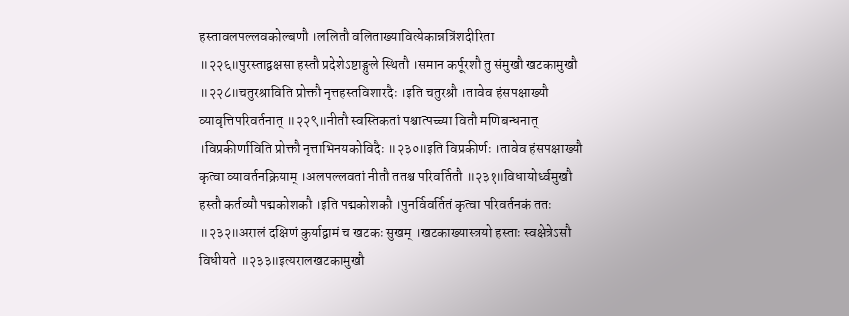हस्तावलपल्लवकोल्बणौ ।ललितौ वलिताख्यावित्येकान्नत्रिंशदीरिता ॥२२६॥पुरस्ताद्वक्षसा हस्तौ प्रदेशेऽष्टाङ्गुले स्थितौ ।समान कर्पूरशौ तु संमुखौ खटकामुखौ ॥२२८॥चतुरश्राविति प्रोक्तौ नृत्तहस्तविशारदैः ।इति चतुरश्रौ ।तावेव हंसपक्षाख्यौ व्यावृत्तिपरिवर्तनात् ॥२२९॥नीतौ स्वस्तिकतां पश्चात्पच्च्या वितौ मणिबन्धनात् ।विप्रकीर्णाविति प्रोक्तौ नृत्ताभिनयकोविदैः ॥२३०॥इति विप्रकीर्णः ।तावेव हंसपक्षाख्यौ कृत्वा व्यावर्तनक्रियाम् ।अलपल्लवतां नीतौ ततश्च परिवर्तितौ ॥२३१॥विधायोर्ध्वमुखौ हस्तौ कर्तव्यौ पद्मकोशकौ ।इति पद्मकोशकौ ।पुनर्विवर्तितं कृत्वा परिवर्तनकं ततः ॥२३२॥अरालं दक्षिणं कुर्याद्वामं च खटकः सुखम् ।खटकाख्यास्त्रयो हस्ताः स्वक्षेत्रेऽसौ विधीयते ॥२३३॥इत्यरालखटकामुखौ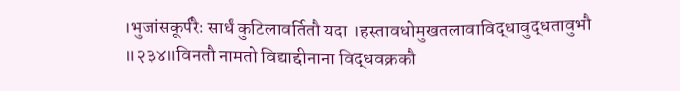।भुजांसकूर्परैः सार्धं कुटिलावर्तितौ यदा ।हस्तावधोमुखतलावाविद्धावुद्धतावुभौ ॥२३४॥विनतौ नामतो विद्याद्दीनाना विद्धवक्रकौ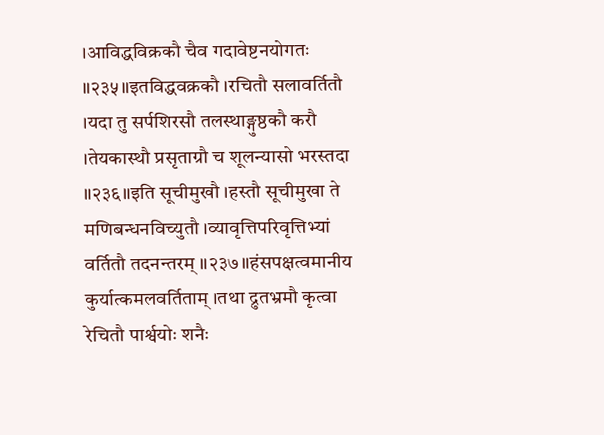।आविद्धविक्रकौ चैव गदावेष्टनयोगतः ॥२३५॥इतविद्धवक्रकौ ।रचितौ सलावर्तितौ ।यदा तु सर्पशिरसौ तलस्थाङ्गुष्ठकौ करौ ।तेयकास्थौ प्रसृताग्रौ च शूलन्यासो भरस्तदा ॥२३६॥इति सूचीमुखौ ।हस्तौ सूचीमुखा ते मणिबन्धनविच्युतौ ।व्यावृत्तिपरिवृत्तिभ्यां वर्तितौ तदनन्तरम् ॥२३७॥हंसपक्षत्वमानीय कुर्यात्कमलवर्तिताम् ।तथा द्रुतभ्रमौ कृत्वा रेचितौ पार्श्वयोः शनैः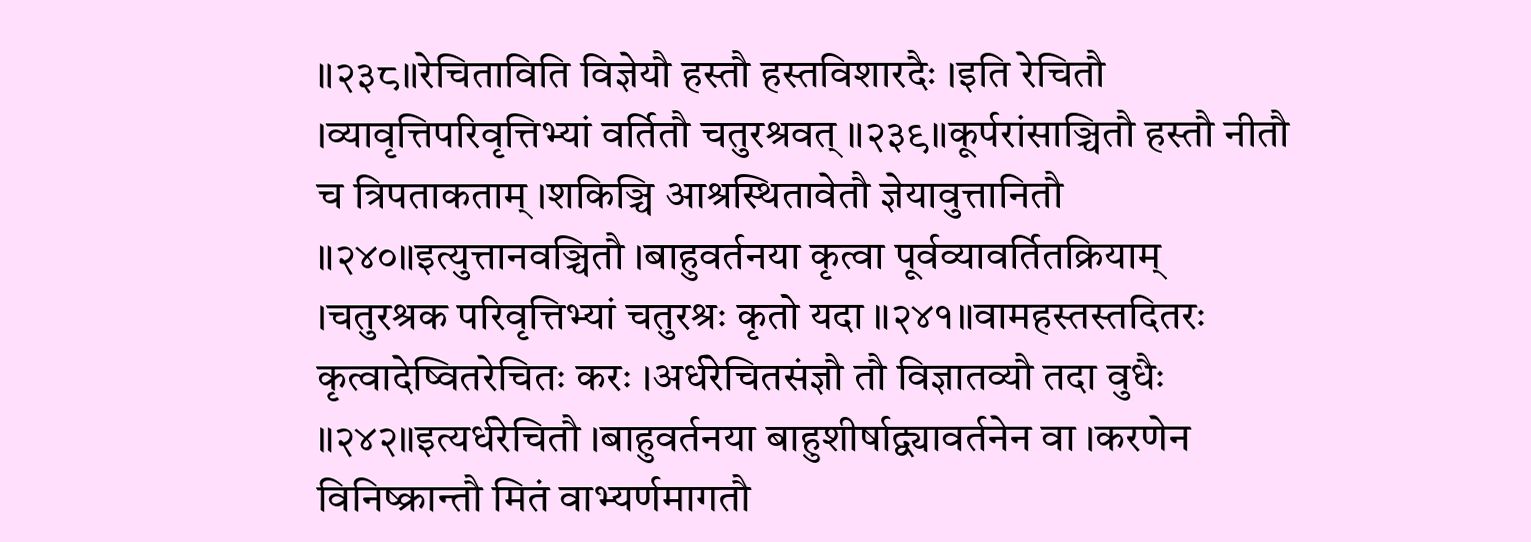॥२३८॥रेचिताविति विज्ञेयौ हस्तौ हस्तविशारदैः ।इति रेचितौ ।व्यावृत्तिपरिवृत्तिभ्यां वर्तितौ चतुरश्रवत् ॥२३९॥कूर्परांसाञ्चितौ हस्तौ नीतौ च त्रिपताकताम् ।शकिञ्चि आश्रस्थितावेतौ ज्ञेयावुत्तानितौ ॥२४०॥इत्युत्तानवञ्चितौ ।बाहुवर्तनया कृत्वा पूर्वव्यावर्तितक्रियाम् ।चतुरश्रक परिवृत्तिभ्यां चतुरश्रः कृतो यदा ॥२४१॥वामहस्तस्तदितरः कृत्वादेष्वितरेचितः करः ।अर्धरेचितसंज्ञौ तौ विज्ञातव्यौ तदा वुधैः ॥२४२॥इत्यर्धरेचितौ ।बाहुवर्तनया बाहुशीर्षाद्व्यावर्तनेन वा ।करणेन विनिष्क्रान्तौ मितं वाभ्यर्णमागतौ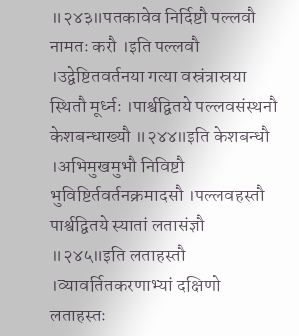॥२४३॥पतकावेव निर्दिष्टौ पल्लवौ नामतः करौ ।इति पल्लवौ ।उद्वेष्टितवर्तनया गत्या वस्रंत्रास्रया स्थितौ मूर्ध्नः ।पार्श्वद्वितये पल्लवसंस्थनौ केशबन्धाख्यौ ॥२४४॥इति केशबन्धौ ।अभिमुखमुभौ निविष्टौ भुविष्टिर्तवर्तनक्रमादसौ ।पल्लवहस्तौ पार्श्वद्वितये स्यातां लतासंज्ञौ ॥२४५॥इति लताहस्तौ ।व्यावर्तितकरणाभ्यां दक्षिणो लताहस्तः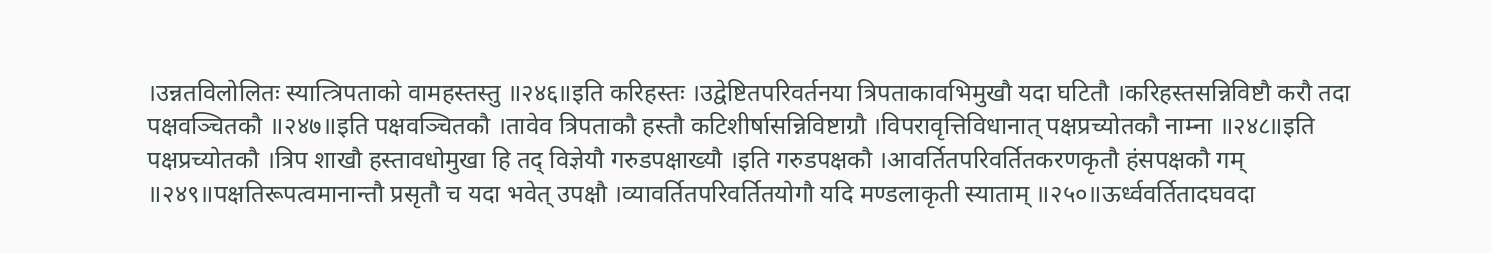।उन्नतविलोलितः स्यात्त्रिपताको वामहस्तस्तु ॥२४६॥इति करिहस्तः ।उद्वेष्टितपरिवर्तनया त्रिपताकावभिमुखौ यदा घटितौ ।करिहस्तसन्निविष्टौ करौ तदा पक्षवञ्चितकौ ॥२४७॥इति पक्षवञ्चितकौ ।तावेव त्रिपताकौ हस्तौ कटिशीर्षासन्निविष्टाग्रौ ।विपरावृत्तिविधानात् पक्षप्रच्योतकौ नाम्ना ॥२४८॥इति पक्षप्रच्योतकौ ।त्रिप शाखौ हस्तावधोमुखा हि तद् विज्ञेयौ गरुडपक्षाख्यौ ।इति गरुडपक्षकौ ।आवर्तितपरिवर्तितकरणकृतौ हंसपक्षकौ गम् ॥२४९॥पक्षतिरूपत्वमानान्तौ प्रसृतौ च यदा भवेत् उपक्षौ ।व्यावर्तितपरिवर्तितयोगौ यदि मण्डलाकृती स्याताम् ॥२५०॥ऊर्ध्ववर्तितादघवदा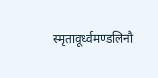स्मृतावूर्ध्वमण्डलिनौ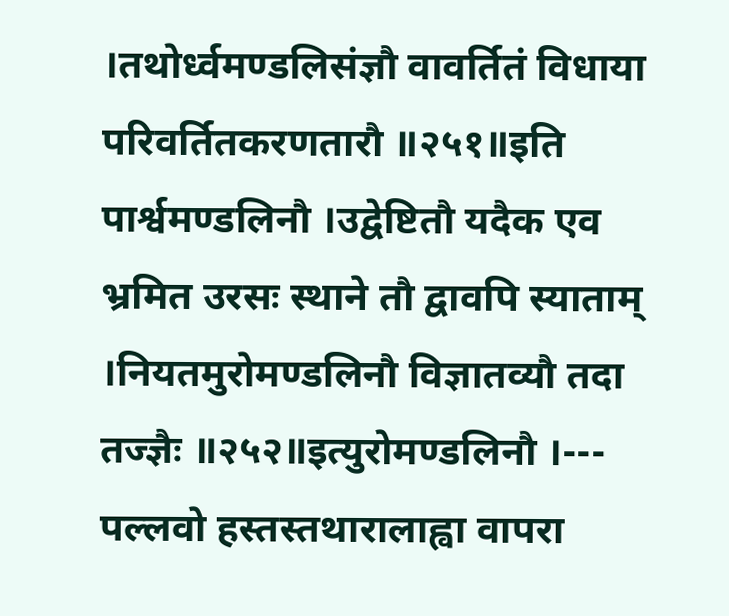।तथोर्ध्वमण्डलिसंज्ञौ वावर्तितं विधाया परिवर्तितकरणतारौ ॥२५१॥इति पार्श्वमण्डलिनौ ।उद्वेष्टितौ यदैक एव भ्रमित उरसः स्थाने तौ द्वावपि स्याताम् ।नियतमुरोमण्डलिनौ विज्ञातव्यौ तदा तज्ज्ञैः ॥२५२॥इत्युरोमण्डलिनौ ।--- पल्लवो हस्तस्तथारालाह्वा वापरा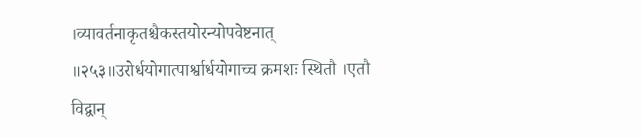।व्यावर्तनाकृतश्चैकस्तयोरन्योपवेष्टनात् ॥२५३॥उरोर्धयोगात्पार्श्वार्धयोगाच्च क्रमशः स्थितौ ।एतौ विद्वान्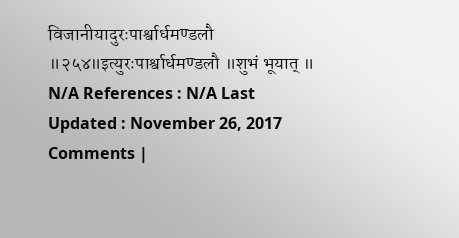विजानीयादुरःपार्श्वार्धमण्डलौ ॥२५४॥इत्युरःपार्श्वार्धमण्डलौ ॥शुभं भूयात् ॥ N/A References : N/A Last Updated : November 26, 2017 Comments |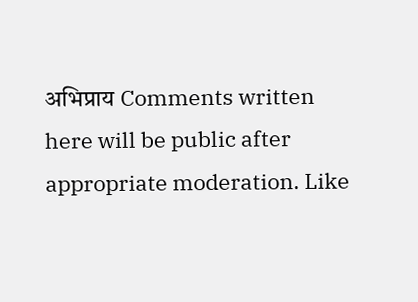अभिप्राय Comments written here will be public after appropriate moderation. Like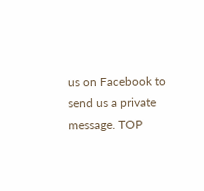us on Facebook to send us a private message. TOP